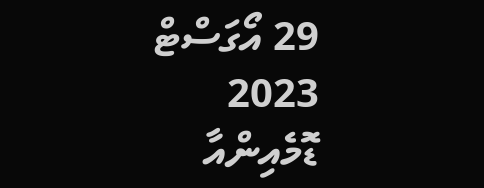29 އޯގަސްޓް 2023
ޑޮމެއިންއާ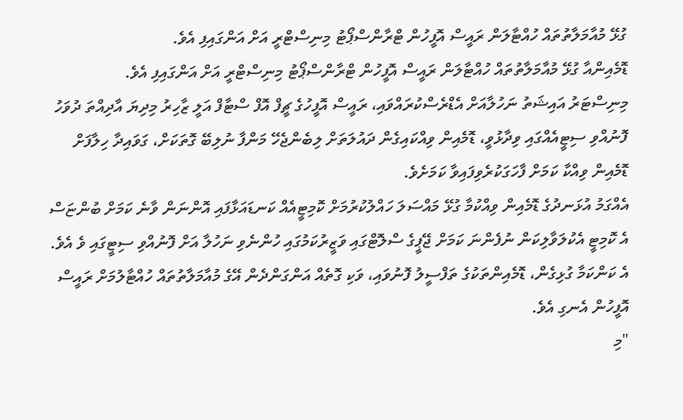ގުޅޭ މުއާމަލާތުތައް ހުއްޓާލަން ރައީސް އޮފީހުން ޓްރާންސްޕޯޓު މިނިސްޓްރީ އަށް އަންގައިފި އެވެ.
ޑޮމެއިންއާ ގުޅޭ މުއާމަލާތުތައް ހުއްޓާލަން ރައީސް އޮފީހުން ޓްރާންސްޕޯޓު މިނިސްޓްރީ އަށް އަންގައިފި އެވެ.
މިނިސްޓަރު އައިޝަތު ނަހުލާއަށް އެޑްރެސްކުރައްވައި، ރައީސް އޮފީހުގެ ޗީފް އޮފް ސްޓާފް އަލީ ޒާހިރު މިދިޔަ އާދިއްތަ ދުވަހު ފޮނުއްވި ސިޓީއެއްގައި ވިދާޅުވީ، ޑޮމެއިން ވިއްކައިގެން ދައުލަތަށް ލިބެންޖެހޭ މަންފާ ނުލިބޭ ގޮތަކަށް، ގަވައިދާ ހިލާފަށް ޑޮމެއިން ވިއްކާ ކަމަށް ފާހަގަކުރެވިފައިވާ ކަމަށެވެ.
އެއްގަމު އުޅަނދުގެ ޑޮމެއިން ވިއްކުމާ ގުޅޭ މައްސަލަ ހައްލުކުރުމަށް ކޮމިޓީއެއް ކަނޑައަޅާފައި އޮންނަން ވާނެ ކަމަށް ބުންޏަސް އެ ކޮމިޓީ އެކުލަވާލިކަން ނުފެންނަ ކަމަށް ޖޭޕީގެ ސްލޮޓްގައި ވަޒީރުކަމުގައި ހުންނެވި ނަހުލާ އަށް ފޮނުއްވި ސިޓީގައި ވެ އެވެ.
އެ ކަންކަމާ ގުޅިގެން، ޑޮމެއިންތަކުގެ ތަފްސީލު ފޮނުވައި، ވަކި ގޮތެއް އަންގަންދެން އޭގެ މުއާމަލާތުތައް ހުއްޓާލުމަށް ރައީސް އޮފީހުން އެނގި އެވެ.
"މި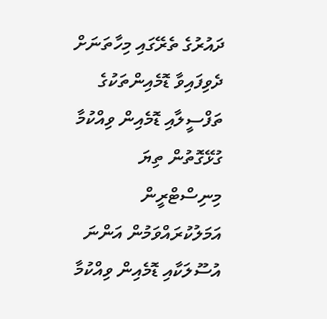ދައުރުގެ ތެރޭގައި މިހާތަނަށް ދެވިފައިވާ ޑޮމެއިންތަކުގެ ތަފްސީލާއި ޑޮމެއިން ވިއްކުމާ ގުޅޭގޮތުން ތިޔަ މިނިސްޓްރީން އަމަލުކުރައްވަމުން އަންނަ އުސޫލަކާއި ޑޮމެއިން ވިއްކުމާ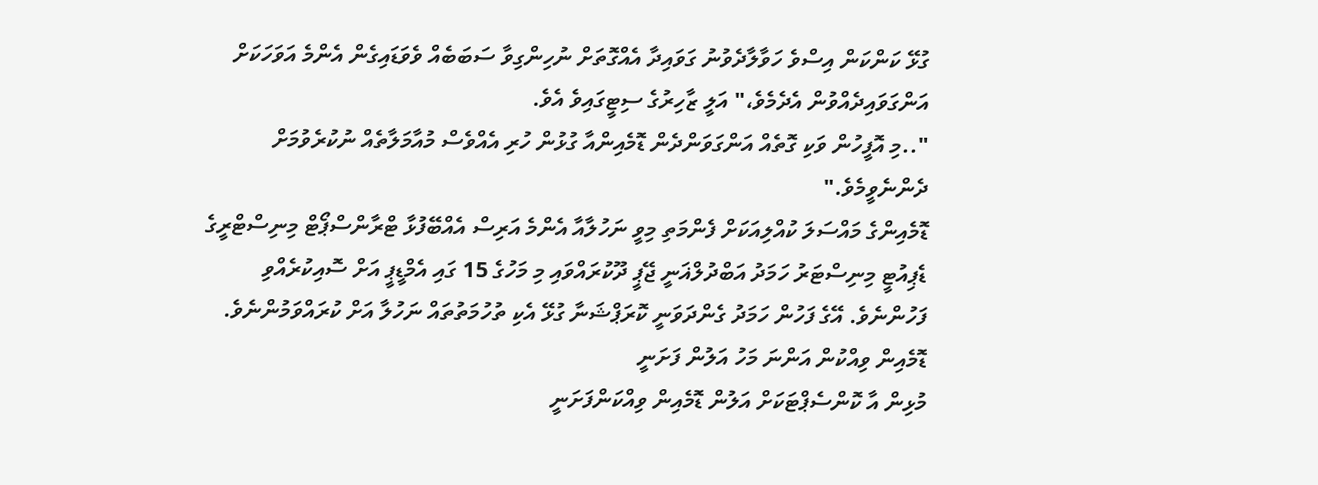ގުޅޭ ކަންކަން އިސްވެ ހަވާލާދެވުނު ގަވައިދާ އެއްގޮތަށް ނުހިންގިވާ ސަބަބެއް ވެވަޑައިގެން އެންމެ އަވަހަކަށް އަންގަވައިދެއްވުން އެދެމެވެ،" އަލީ ޒާހިރުގެ ސިޓީގައިވެ އެވެ.
"..މި އޮފީހުން ވަކި ގޮތެއް އަންގަވަންދެން ޑޮމެއިންއާ ގުޅުން ހުރި އެއްވެސް މުއާމަލާތެއް ނުކުރެވުމަށް ދެންނެވީމެވެ."
ޑޮމެއިންގެ މައްސަލަ ކުއްލިއަކަށް ފެންމަތި މިވީ ނަހުލާއާ އެންމެ އަރިސް އެއްބޭފުޅާ ޓްރާންސްޕޯޓް މިނިސްޓްރީގެ ޑެޕިއުޓީ މިނިސްޓަރު ހަމަދު އަބްދުލްޣަނީ ޖޭޕީ ދޫކުރައްވައި މި މަހުގެ 15 ގައި އެމްޑީޕީ އަށް ސޮއިކުރެއްވި ފަހުންނެވެ. އޭގެ ފަހުން ހަމަދު ގެންދަވަނީ ކޮރަޕްޝަނާ ގުޅޭ އެކި ތުހުމަތުތައް ނަހުލާ އަށް ކުރައްވަމުންނެވެ.
ޑޮމެއިން ވިއްކުން އަންނަ މަހު އަލުން ފަށަނީ
މުޅިން އާ ކޮންސެޕްޓަކަށް އަލުން ޑޮމެއިން ވިއްކަންފަށަނީ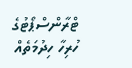ޓްރާންސްޕޯޓުގެ ހުރިހާ ހިދުމަތެއް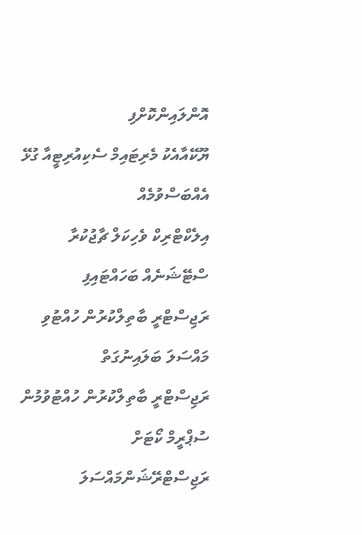އޮންލައިންކޮށްފި
ޔޫކޭއާއެކު މެރިޓައިމް ސެކިއުރިޓީއާ ގުޅޭ އެއްބަސްވުމެއް
އިލެކްޓްރިކް ވެހިކަލް ޗާޖުކުރާ ސްޓޭޝަނެއް ބަހައްޓައިފި
ރަޖިސްޓްރީ ބާތިލްކުރުން ހުއްޓުވި މައްސަލަ ބަލައިނުގަތް
ރަޖިސްޓްރީ ބާތިލްކުރުން ހުއްޓުވުމުން ސުޕްރީމް ކޯޓަށް
ރަޖިސްޓްރޭޝަންމައްސަލަ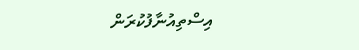އިސްތިއުނާފުކުރަން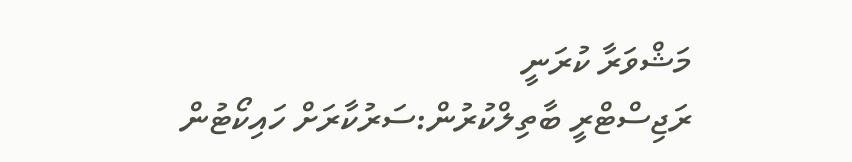މަޝްވަރާ ކުރަނީ
ރަޖިސްޓްރީ ބާތިލްކުރުން:ސަރުކާރަށް ހައިކޯޓުން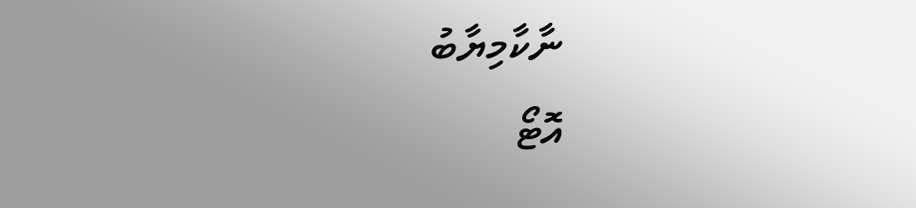ނާކާމިޔާބު
އޮޓޯ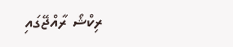ރިކްޝޯ ރާއްޖޭގައި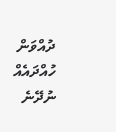ދުއްވަން ހުއްދައެއް ނުދޭނެ